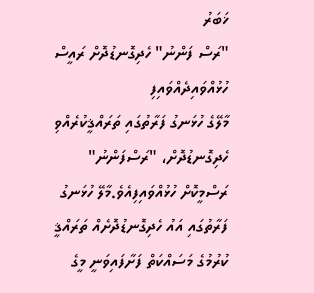ޚަބަރު
"ރަސް ފަންނު" ހެދިގޮނޑުދޮށް ރައީސް ހުޅުއްވައިދެއްވައިފި
މާލޭގެ ހުޅަނގު ފަރާތުގައި ތަރައްޤީކުރެއްވި ހެދިގޮނޑުދޮށް، "ރަސްފަންނު" ރަސްމީކޮށް ހުޅުއްވައިފިއެވެ.މާލޭ ހުޅަނގު ފަރާތުގައި އައު ހެދިގޮނޑުދޮށެއް ތަރައްޤީ ކުރުމުގެ މަސައްކަތް ފަށާފައިވަނީ މީގެ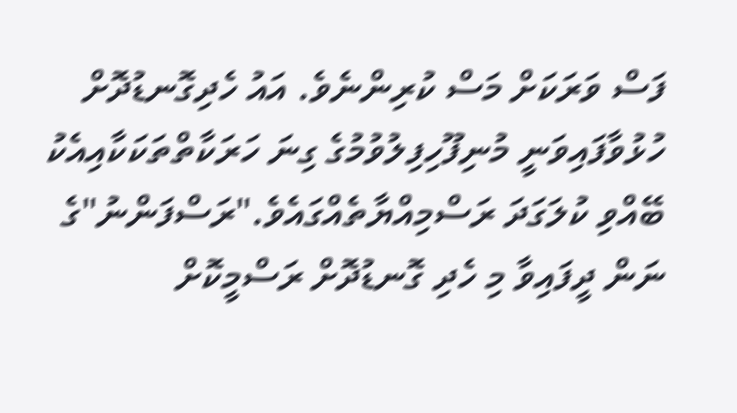ފަސް ވަރަކަށް މަސް ކުރިންނެވެ. އައު ހެދިގޮނޑުދޮށް ހުޅުވާފައިވަނީ މުނިފޫހިފިލުވުމުގެ ގިނަ ހަރަކާތްތަކަކާއިއެކު ބޭއްވި ކުލަގަދަ ރަސްމިއްޔާތެއްގައެވެ."ރަސްފަންނު"ގެ ނަން ދީފައިވާ މި ހެދި ގޮނޑުދޮށް ރަސްމީކޮށް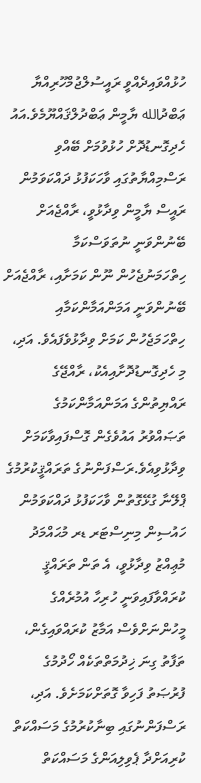ހުޅުއްވައިދެއްވީ ރައީސުލްޖުމްހޫރިއްޔާ ޢަބްދުالله ޔާމީން ޢަބްދުލްޤައްޔޫމެވެ.އައު ހެދިގޮނޑުދޮށް ހުޅުވުމަށް ބޭއްވި ރަސްމިއްޔާތުގައި ވާހަކަފުޅު ދައްކަވަމުން ރައީސް ޔާމީން ވިދާޅުވީ، ރާއްޖެއަށް ބޭނުންވަނީ ނުތަވަސްކަމާ ހިތްހަމަނުޖެހުން ނޫން ކަމަށާއި، ރާއްޖެއަށް ބޭނުންވަނީ އަމަންއަމާންކަމާއި ހިތްހަމަޖެހުން ކަމަށް ވިދާޅުވެފައެވެ. އަދި، މި ހެދިގޮނޑުދޮށާއިއެކު، ރާއްޖޭގެ ރައްޔިތުންގެ އަމަންއަމާންކަމުގެ ތަޞައްވުރު އައުވެގެން ގޮސްފައިވާކަމަށް ވިދާޅުވިއެވެ.ރަސްފަންނުގެ ތަރައްޤީކުރުމުގެ ޕްލޭނާ ގުޅޭގޮތުން ވާހަކަފުޅު ދައްކަވަމުން ހައުސިން މިނިސްޓަރ ޑރ މުޙައްމަދު މުޢިއްޒު ވިދާޅުވީ، އެ ތަން ތަރައްޤީ ކުރައްވާފައިވަނީ ހުރިހާ އުމުރެއްގެ މީހުންނަށްވެސް އަމާޒު ކުރައްވައިގެން، ތަފާތު ގިނަ ޚިދުމަތްތަކެއް ހޯދުމުގެ ފުރުޞަތު ފަހިވާ ގޮތަށްކަމަށެވެ. އަދި، ރަސްފަންނުގައި ބިނާކުރުމުގެ މަސައްކަތް ކުރިއަށްދާ ޕެވިލިއަންގެ މަސައްކަތް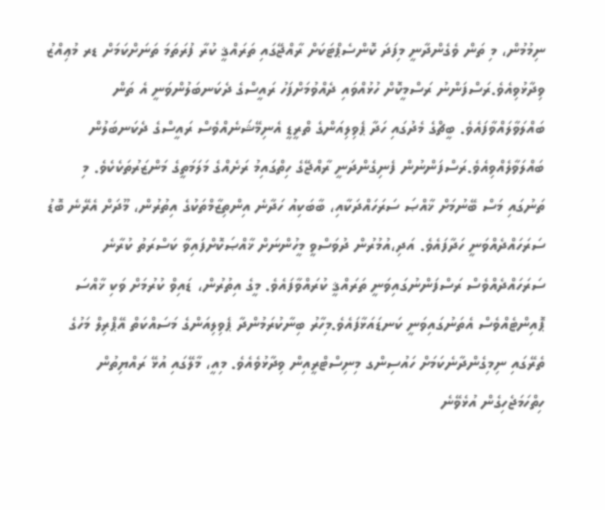ނިމުމުން، މި ތަން ވެގެންދާނީ މިފަދަ ކޮންސެޕްޓަކަށް ރާއްޖޭގައި ތަރައްޤީ ކުރާ ފުރަތަމަ ތަނަށްކަމަށް ޑރ މުޢިއްޒު ވިދާޅުވިއެވެ.ރަސްފަންނު ރަސްމީކޮށް ހުޅުއްވައި ދެއްވުމަށްފަހު ރައީސްގެ ދެކަނބަލުންވަނީ އެ ތަން ބައްލަވާލައްވާފައެވެ. ބީޗްގެ މެދުގައި ހަދާ ޕެވިލިއަންގެ ތްރީޑީ އެނިމޭޝަނެއްވެސް ރައީސްގެ ދެކަނބަލުން ބައްލަވާލެއްވިއެވެ.ރަސްފަންނުން ފެނިގެންދަނީ ރާއްޖޭގެ ހިތްގައިމު ރަށެއްގެ މަލަމަތީގެ މަންޒަރުތަކެކެވެ. މި ތަނުގައި މަސް ބޭނުމަށް ޚާއްޞަ ސަރަހައްދަކާއި، ބާބަކިއު ހަދާނެ އިންތިޒާމްތަކުގެ އިތުރުން، މޫދަށް އެރޭނެ ބޮޑު ސަރަހައްދެއްވަނީ ހަދާފައެވެ. އަދި،އުމުރުން ދުވަސްވީ މީހުންނަށް ޚާއްޞަކޮށްފައިވާ ކަސްރަތު ކުރާނެ ސަރަހައްދެއްވެސް ރަސްފަންނުގައިވަނީ ތަރައްޤީ ކުރައްވާފައެވެ. މީގެ އިތުރުން، ޑައިވް ކުރުމަށް ވަކި ޚާއްސަ ޕޮއިންޓެއްވެސް އެތަނުގައިވަނީ ކަނޑައަޅާފައެވެ.މިހާރު ބިނާކުރަމުންދާ ޕެވިލިއަންގެ މަސައްކަތް އޭޕްރިލް މަހުގެ ތެރޭގައި ނިމިގެންދާނެކަމަށް ހައުސިންގ މިނިސްޓްރީއިން ވިދާޅުވެއެވެ. މިއީ، މާލޭގައި އުޅޭ ރައްޔިތުން ހިތްހަމަޖެހިގެން އުޅެވޭނެ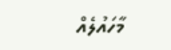މާހައުލެއް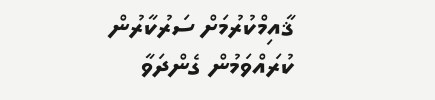ޤާއިމްކުރުމަށް ސަރުކާރުން ކުރައްވަމުން ގެންދަވާ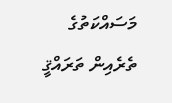މަސައްކަތުގެ ތެރެއިން ތަރައްޤީ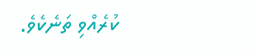ކުރެއްވި ތަނެކެވެ.